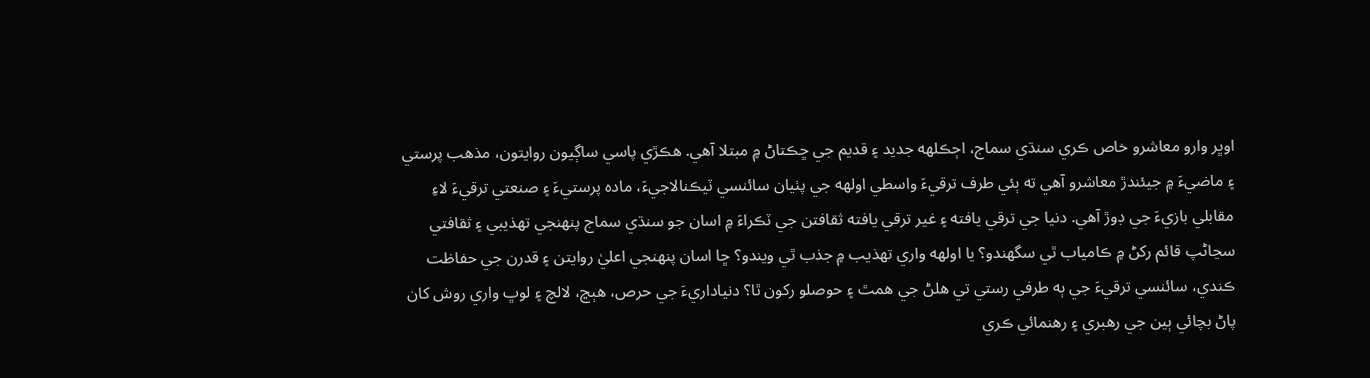اوڀر وارو معاشرو خاص ڪري سنڌي سماج، اڄڪلهه جديد ۽ قديم جي ڇڪتاڻ ۾ مبتلا آهي. هڪڙي پاسي ساڳيون روايتون، مذهب پرستي ۽ ماضيءَ ۾ جيئندڙ معاشرو آهي ته ٻئي طرف ترقيءَ واسطي اولهه جي پٺيان سائنسي ٽيڪنالاجيءَ، ماده پرستيءَ ۽ صنعتي ترقيءَ لاءِ مقابلي بازيءَ جي ڊوڙ آهي. دنيا جي ترقي يافته ۽ غير ترقي يافته ثقافتن جي ٽڪراءَ ۾ اسان جو سنڌي سماج پنهنجي تهذيبي ۽ ثقافتي سڃاڻپ قائم رکڻ ۾ ڪامياب ٿي سگھندو؟ يا اولهه واري تهذيب ۾ جذب ٿي ويندو؟ ڇا اسان پنهنجي اعليٰ روايتن ۽ قدرن جي حفاظت ڪندي، سائنسي ترقيءَ جي ٻه طرفي رستي تي هلڻ جي همٿ ۽ حوصلو رکون ٿا؟ دنياداريءَ جي حرص، هٻڇ، لالچ ۽ لوڀ واري روش کان پاڻ بچائي ٻين جي رهبري ۽ رهنمائي ڪري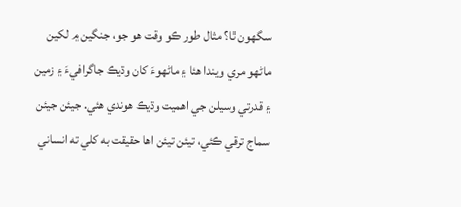سگھون ٿا؟ مثال طور ڪو وقت هو جو، جنگين ۾ لکين ماڻهو مري ويندا هئا ۽ ماڻهوءَ کان وڌيڪ جاگرافيءَ ۽ زمين ۽ قدرتي وسيلن جي اهميت وڌيڪ هوندي هئي. جيئن جيئن سماج ترقي ڪئي، تيئن تيئن اها حقيقت به کلي ته انساني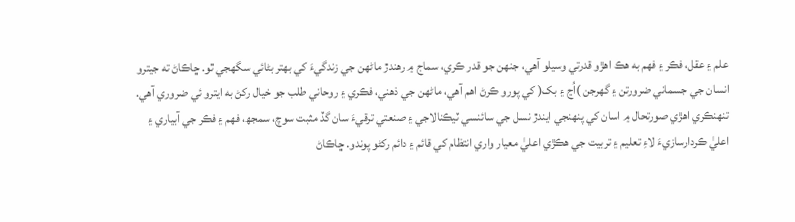علم ۽ عقل، فڪر ۽ فهم به هڪ اهڙو قدرتي وسيلو آهي، جنهن جو قدر ڪري، سماج ۾ رهندڙ ماڻهن جي زندگيءَ کي بھتر بڻائي سگھجي ٿو. ڇاڪاڻ ته جيترو انسان جي جسماني ضرورتن ۽ گھرجن )اُڃ ۽ بک( کي پورو ڪرڻ اهم آهي، ماڻهن جي ذهني، فڪري ۽ روحاني طلب جو خيال رکڻ به ايترو ئي ضروري آهي. تنهنڪري اهڙي صورتحال ۾ اسان کي پنهنجي ايندڙ نسل جي سائنسي ٽيڪنالاجي ۽ صنعتي ترقيءَ سان گڏ مثبت سوچ، سمجھ، فهم ۽ فڪر جي آبياري ۽ اعليٰ ڪردارسازيءَ لاءِ تعليم ۽ تربيت جي هڪڙي اعليٰ معيار واري انتظام کي قائم ۽ دائم رکڻو پوندو. ڇاڪاڻ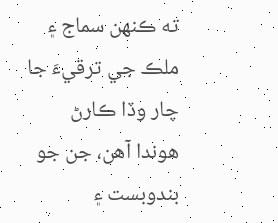ته ڪنهن سماج ۽ ملڪ جي ترقيءَ جا چار وڏا ڪارڻ هوندا آهن، جن جو بندوبست ۽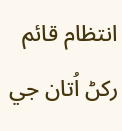انتظام قائم رکڻ اُتان جي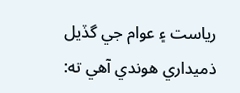رياست ۽ عوام جي گڏيل ذميداري هوندي آهي ته: